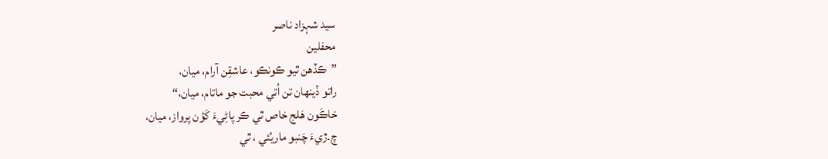سید شہزاد ناصر
محفلین
”ڪڏھن ٿيو ڪونڪو، عاشقِن آرام، ميان،
راتو ڏينھان تن اُتي محبت جو ماتام، ميان،“
خاڪَون ھَلج خاص ٿي ڪر پاڻِيءَ کَؤن پرواز، ميان،
چ۔ڙيءَ چَنبو ماريُئي ، ٿي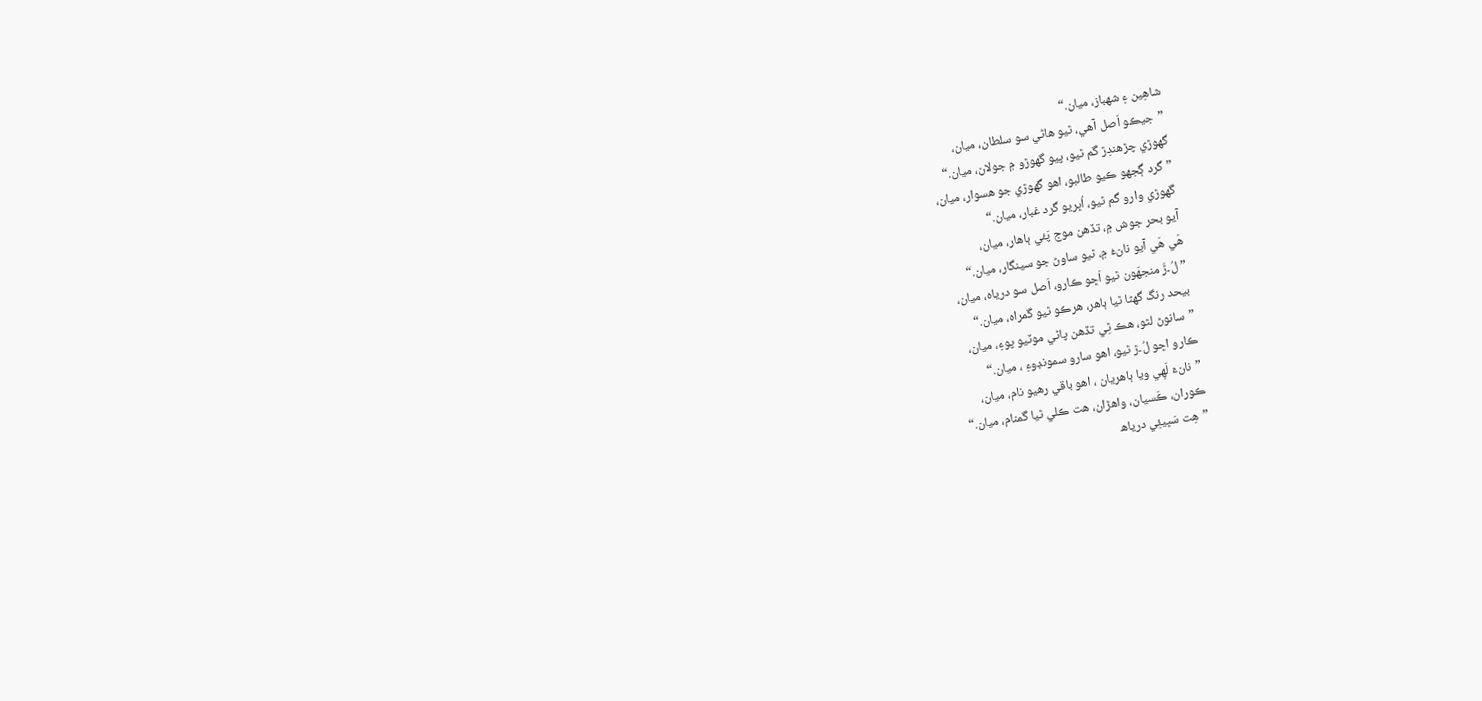شاھِين ۽ شھباز، ميان.“
”جيڪو اَصل آھي، ٿيو ھاڻي سو سلطان، ميان،
گھوڙي چڙھندِڙ گم ٿيو، پيو گھوڙو ۾ جولان، ميان.“
” گرد ڳجھو ڪيو طالبو، اھو گھوڙي جو ھسوار، ميان،
گھوڙي وارو گم ٿيو، اُڀريو گرد غبار، ميان.“
آيو بحر جوش ۾، تڏھن موج پَئي ٻاھار، ميان،
ھَي ھَي آيو نانءُ ۾، ٿيو ساوڻ جو سينگار، ميان.“
”لُ۔ڙَ منجھَون ٿيو اَڇو ڪارو، اَصل سو درياہ، ميان،
بيحد رنگ گھڻا ٿيا ٻاھر، ھرڪو ٿيو گمراہ، ميان.“
”سانوڻ لٿو، ھڪ ٿِي تڏھن پاڻي موٽيو پوءِ، ميان،
ڪارو اڇو لُ۔ڙ ٿيو، اھو سارو سمونڊوءِ ، ميان.“
”نانءَ لَھِي ويا ٻاھريان ، اھو باقي رھيو نام، ميان،
ڪوران، ڪَسيان، واھڙان، ھت ڪلي ٿيا گمنام، ميان.“
”ھِت سَڀيئِي درياھ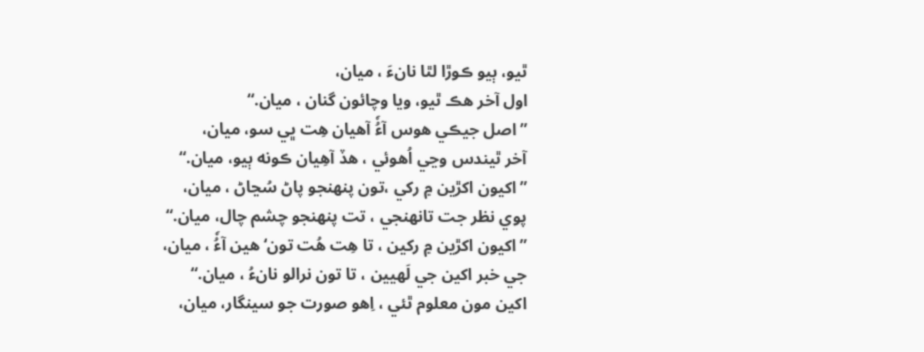ٿيو، ٻيو ڪوڙا لٿا نانءَ ، ميان،
اول آخر ھڪ ٿيو، ويا وچائون گنان ، ميان.“
”اصل جيڪي ھوس آءُٗ آھيان ھِت ڀي سو، ميان،
آخر ٿيندس وڃي اُھوئي ، ھڏ آھِيان ڪونه ٻيو، ميان.“
”اکيون اکڙين ۾ رکي ،تون پنھنجو پاڻ سُڃاڻ ، ميان،
پوي نظر جت تانھنجي ، تت پنھنجو چشم چال، ميان.“
”اکيون اکڙين ۾ رکين ، تا ھِت ھُت تون‘ ھين آءُٗ ، ميان،
جي خبر اکين جي لَھيين ، تا تون نرالو نانءُ ، ميان.“
اکين مون معلوم ٿئي ، اِھو صورت جو سينگار، ميان،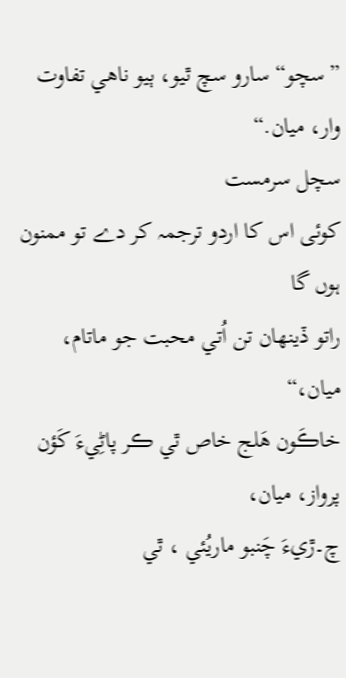”سچو“ سارو سچ ٿيو، ٻيو ناھي تفاوت وار، ميان.“
سچل سرمست
کوئی اس کا اردو ترجمہ کر دے تو ممنون ہوں گا
راتو ڏينھان تن اُتي محبت جو ماتام، ميان،“
خاڪَون ھَلج خاص ٿي ڪر پاڻِيءَ کَؤن پرواز، ميان،
چ۔ڙيءَ چَنبو ماريُئي ، ٿي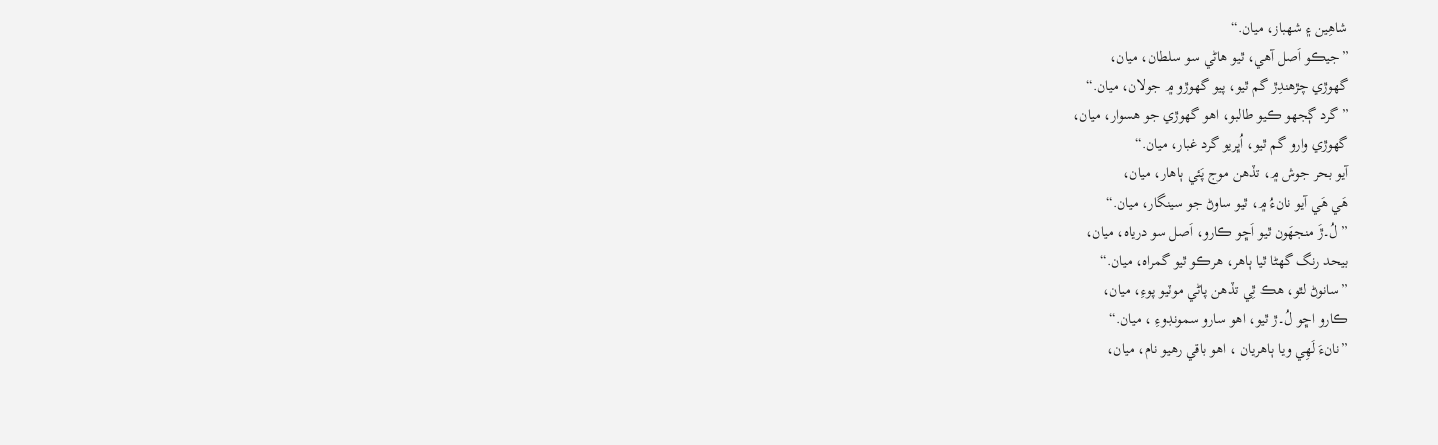شاھِين ۽ شھباز، ميان.“
”جيڪو اَصل آھي، ٿيو ھاڻي سو سلطان، ميان،
گھوڙي چڙھندِڙ گم ٿيو، پيو گھوڙو ۾ جولان، ميان.“
” گرد ڳجھو ڪيو طالبو، اھو گھوڙي جو ھسوار، ميان،
گھوڙي وارو گم ٿيو، اُڀريو گرد غبار، ميان.“
آيو بحر جوش ۾، تڏھن موج پَئي ٻاھار، ميان،
ھَي ھَي آيو نانءُ ۾، ٿيو ساوڻ جو سينگار، ميان.“
”لُ۔ڙَ منجھَون ٿيو اَڇو ڪارو، اَصل سو درياہ، ميان،
بيحد رنگ گھڻا ٿيا ٻاھر، ھرڪو ٿيو گمراہ، ميان.“
”سانوڻ لٿو، ھڪ ٿِي تڏھن پاڻي موٽيو پوءِ، ميان،
ڪارو اڇو لُ۔ڙ ٿيو، اھو سارو سمونڊوءِ ، ميان.“
”نانءَ لَھِي ويا ٻاھريان ، اھو باقي رھيو نام، ميان،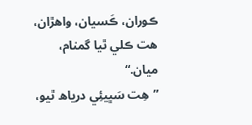ڪوران، ڪَسيان، واھڙان، ھت ڪلي ٿيا گمنام، ميان.“
”ھِت سَڀيئِي درياھ ٿيو،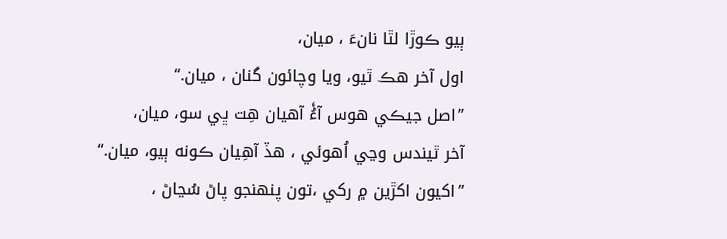ٻيو ڪوڙا لٿا نانءَ ، ميان،
اول آخر ھڪ ٿيو، ويا وچائون گنان ، ميان.“
”اصل جيڪي ھوس آءُٗ آھيان ھِت ڀي سو، ميان،
آخر ٿيندس وڃي اُھوئي ، ھڏ آھِيان ڪونه ٻيو، ميان.“
”اکيون اکڙين ۾ رکي ،تون پنھنجو پاڻ سُڃاڻ ،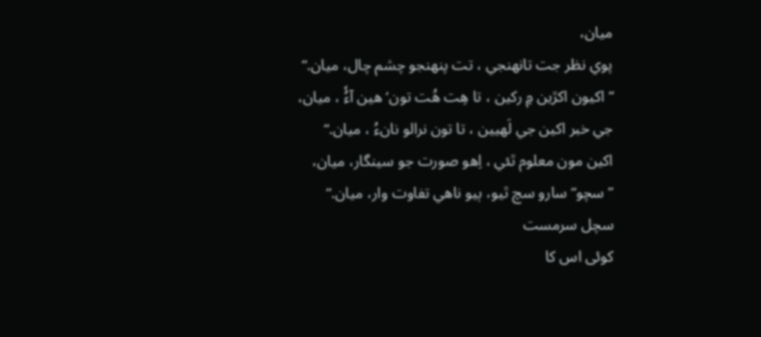ميان،
پوي نظر جت تانھنجي ، تت پنھنجو چشم چال، ميان.“
”اکيون اکڙين ۾ رکين ، تا ھِت ھُت تون‘ ھين آءُٗ ، ميان،
جي خبر اکين جي لَھيين ، تا تون نرالو نانءُ ، ميان.“
اکين مون معلوم ٿئي ، اِھو صورت جو سينگار، ميان،
”سچو“ سارو سچ ٿيو، ٻيو ناھي تفاوت وار، ميان.“
سچل سرمست
کوئی اس کا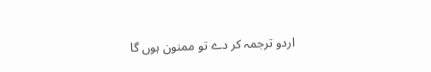اردو ترجمہ کر دے تو ممنون ہوں گا